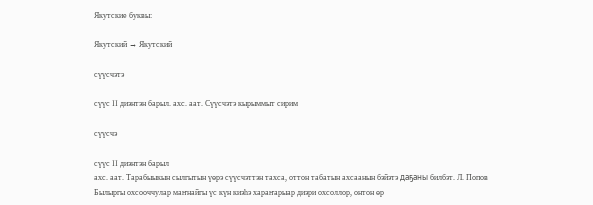Якутские буквы:

Якутский → Якутский

сүүсчэтэ

сүүс II диэнтэн барыл. ахс. аат. Сүүсчэтэ кырыммыт сирим

сүүсчэ

сүүс II диэнтэн барыл
ахс. аат. Тарабыыкын сылгытын үөрэ сүүсчэттэн тахса, оттон табатын ахсаанын бэйэтэ даҕаны билбэт. Л. Попов
Былыргы охсооччулар маҥнайгы үс күн киэһэ хараҥарыар диэри охсоллор, онтон өр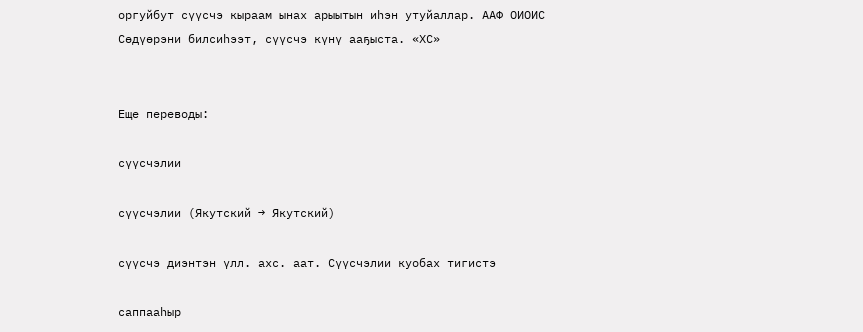оргуйбут сүүсчэ кыраам ынах арыытын иһэн утуйаллар. ААФ ОИОИС
Сөдүөрэни билсиһээт, сүүсчэ күнү ааҕыста. «ХС»


Еще переводы:

сүүсчэлии

сүүсчэлии (Якутский → Якутский)

сүүсчэ диэнтэн үлл. ахс. аат. Сүүсчэлии куобах тигистэ

саппааһыр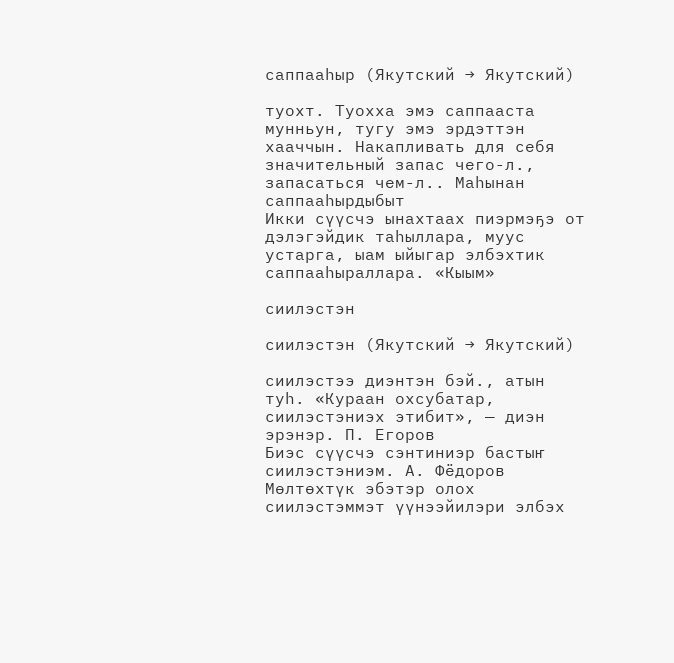саппааһыр (Якутский → Якутский)

туохт. Туохха эмэ саппааста мунньун, тугу эмэ эрдэттэн хааччын. Накапливать для себя значительный запас чего-л., запасаться чем-л.. Маһынан саппааһырдыбыт
Икки сүүсчэ ынахтаах пиэрмэҕэ от дэлэгэйдик таһыллара, муус устарга, ыам ыйыгар элбэхтик саппааһыраллара. «Кыым»

сиилэстэн

сиилэстэн (Якутский → Якутский)

сиилэстээ диэнтэн бэй., атын
туһ. «Кураан охсубатар, сиилэстэниэх этибит», — диэн эрэнэр. П. Егоров
Биэс сүүсчэ сэнтиниэр бастыҥ сиилэстэниэм. А. Фёдоров
Мөлтөхтүк эбэтэр олох сиилэстэммэт үүнээйилэри элбэх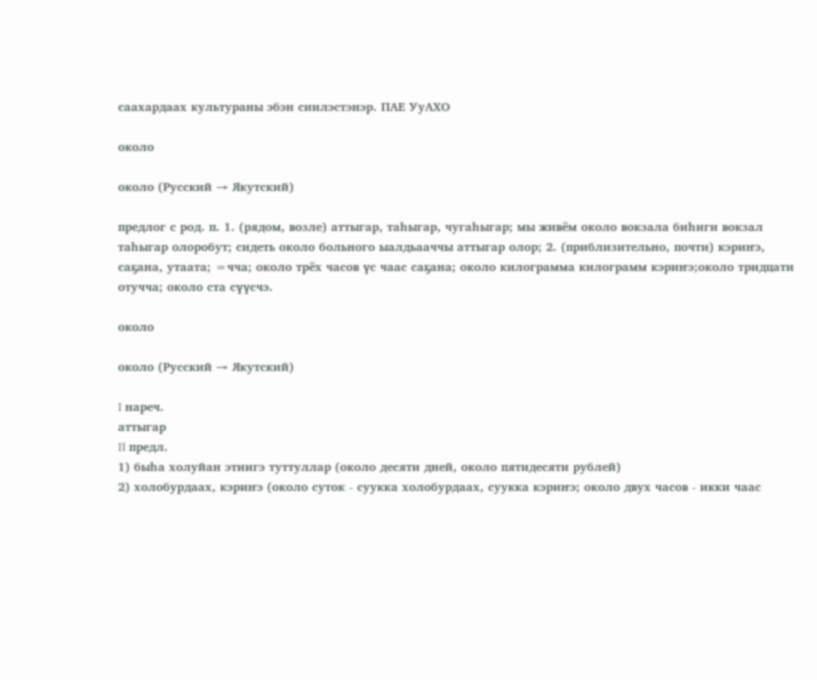саахардаах культураны эбэн сиилэстэнэр. ПАЕ УуАХО

около

около (Русский → Якутский)

предлог с род. п. 1. (рядом, возле) аттыгар, таһыгар, чугаһыгар; мы живём около вокзала биһиги вокзал таһыгар олоробут; сидеть около больного ыалдьааччы аттыгар олор; 2. (приблизительно, почти) кэриҥэ, саҕана, утаата; =чча; около трёх часов үс чаас саҕана; около килограмма килограмм кэриҥэ;около тридцати отучча; около ста сүүсчэ.

около

около (Русский → Якутский)

I нареч.
аттыгар
II предл.
1) быһа холуйан этиигэ туттуллар (около десяти дней, около пятидесяти рублей)
2) холобурдаах, кэриҥэ (около суток - суукка холобурдаах, суукка кэриҥэ; около двух часов - икки чаас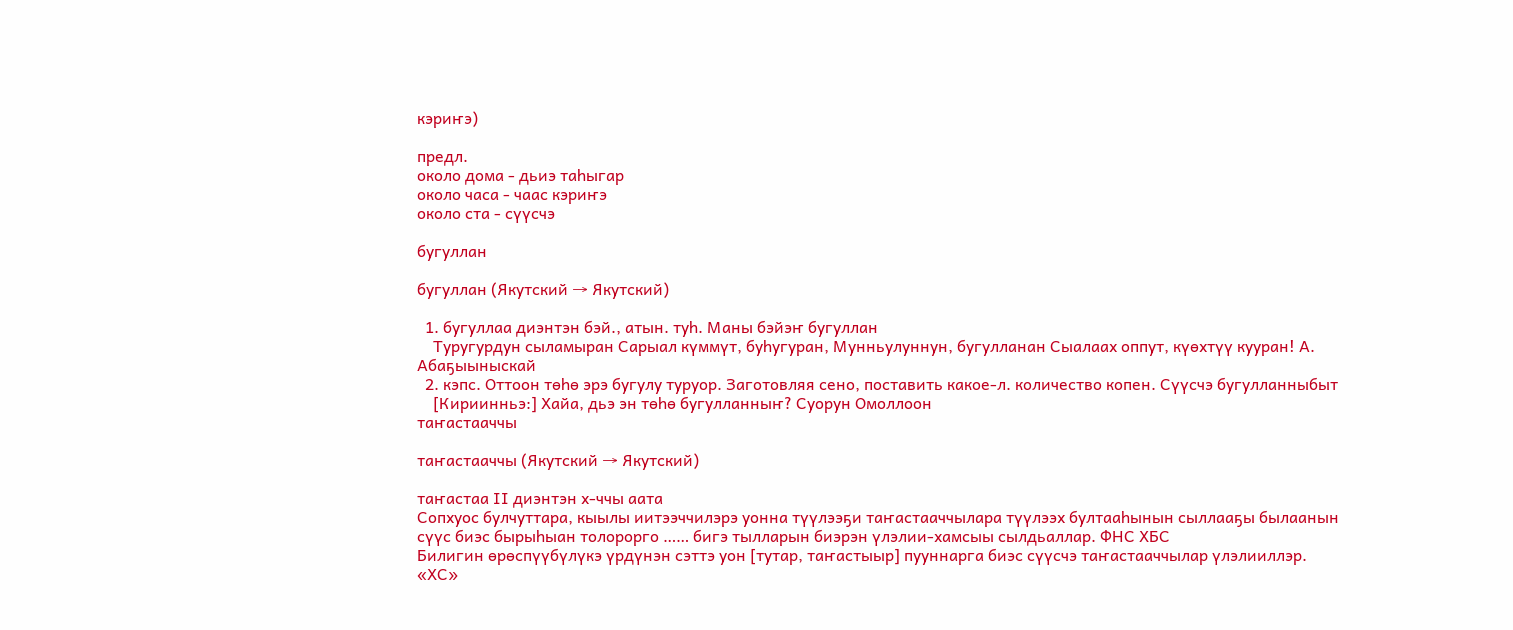кэриҥэ)

предл.
около дома - дьиэ таһыгар
около часа - чаас кэриҥэ
около ста - сүүсчэ

бугуллан

бугуллан (Якутский → Якутский)

  1. бугуллаа диэнтэн бэй., атын. туһ. Маны бэйэҥ бугуллан
    Туругурдун сыламыран Сарыал күммүт, буһугуран, Мунньулуннун, бугулланан Сыалаах оппут, күөхтүү кууран! А. Абаҕыыныскай
  2. кэпс. Оттоон төһө эрэ бугулу туруор. Заготовляя сено, поставить какое-л. количество копен. Сүүсчэ бугулланныбыт
    [Кириинньэ:] Хайа, дьэ эн төһө бугулланныҥ? Суорун Омоллоон
таҥастааччы

таҥастааччы (Якутский → Якутский)

таҥастаа II диэнтэн х-ччы аата
Сопхуос булчуттара, кыылы иитээччилэрэ уонна түүлээҕи таҥастааччылара түүлээх бултааһынын сыллааҕы былаанын сүүс биэс бырыһыан толорорго …… бигэ тылларын биэрэн үлэлии-хамсыы сылдьаллар. ФНС ХБС
Билигин өрөспүүбүлүкэ үрдүнэн сэттэ уон [тутар, таҥастыыр] пууннарга биэс сүүсчэ таҥастааччылар үлэлииллэр. «ХС»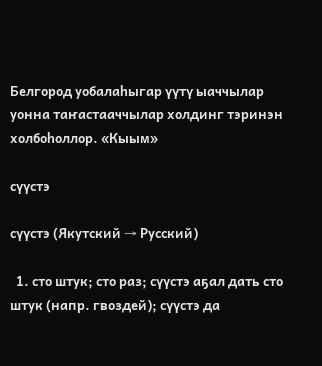Белгород уобалаһыгар үүтү ыаччылар уонна таҥастааччылар холдинг тэринэн холбоһоллор. «Кыым»

сүүстэ

сүүстэ (Якутский → Русский)

  1. сто штук; сто раз; сүүстэ аҕал дать сто штук (напр. гвоздей); сүүстэ да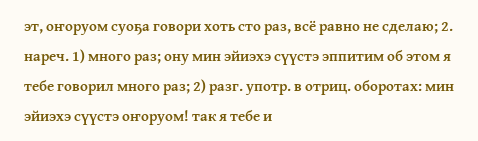эт, оҥоруом суоҕа говори хоть сто раз, всё равно не сделаю; 2. нареч. 1) много раз; ону мин эйиэхэ сүүстэ эппитим об этом я тебе говорил много раз; 2) разг. употр. в отриц. оборотах: мин эйиэхэ сүүстэ оҥоруом! так я тебе и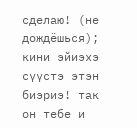сделаю! (не дождёшься); кини эйиэхэ сүүстэ этэн биэриэ! так он тебе и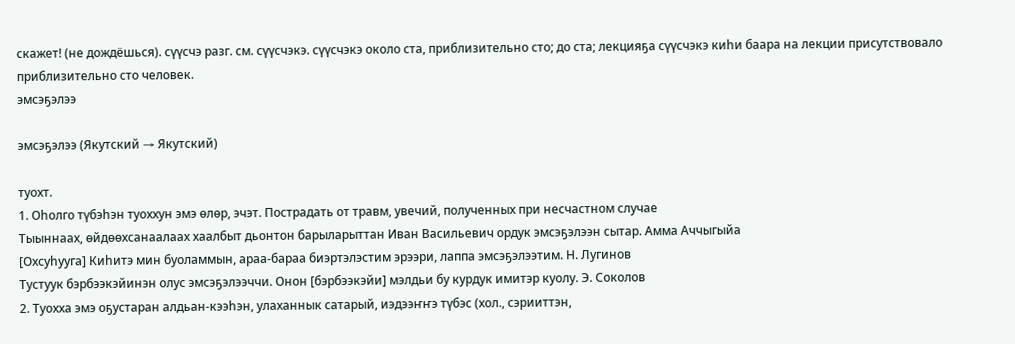скажет! (не дождёшься). сүүсчэ разг. см. сүүсчэкэ. сүүсчэкэ около ста, приблизительно сто; до ста; лекцияҕа сүүсчэкэ киһи баара на лекции присутствовало приблизительно сто человек.
эмсэҕэлээ

эмсэҕэлээ (Якутский → Якутский)

туохт.
1. Оһолго түбэһэн туоххун эмэ өлөр, эчэт. Пострадать от травм, увечий, полученных при несчастном случае
Тыыннаах, өйдөөхсанаалаах хаалбыт дьонтон барыларыттан Иван Васильевич ордук эмсэҕэлээн сытар. Амма Аччыгыйа
[Охсуһууга] Киһитэ мин буоламмын, араа-бараа биэртэлэстим эрээри, лаппа эмсэҕэлээтим. Н. Лугинов
Тустуук бэрбээкэйинэн олус эмсэҕэлээччи. Онон [бэрбээкэйи] мэлдьи бу курдук имитэр куолу. Э. Соколов
2. Туохха эмэ оҕустаран алдьан-кээһэн, улаханнык сатарый, иэдээҥҥэ түбэс (хол., сэрииттэн,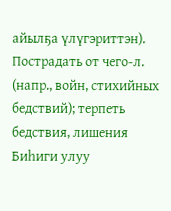айылҕа үлүгэриттэн). Пострадать от чего-л. (напр., войн, стихийных бедствий); терпеть бедствия, лишения
Биһиги улуу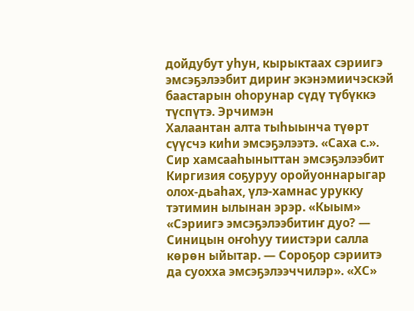дойдубут уһун, кырыктаах сэриигэ эмсэҕэлээбит дириҥ экэнэмиичэскэй баастарын оһорунар сүдү түбүккэ түспүтэ. Эрчимэн
Халаантан алта тыһыынча түөрт сүүсчэ киһи эмсэҕэлээтэ. «Саха с.». Сир хамсааһыныттан эмсэҕэлээбит Киргизия соҕуруу оройуоннарыгар олох-дьаһах, үлэ-хамнас урукку тэтимин ылынан эрэр. «Кыым»
«Сэриигэ эмсэҕэлээбитиҥ дуо? — Синицын оҥоһуу тиистэри салла көрөн ыйытар. — Сороҕор сэриитэ да суохха эмсэҕэлээччилэр». «ХС»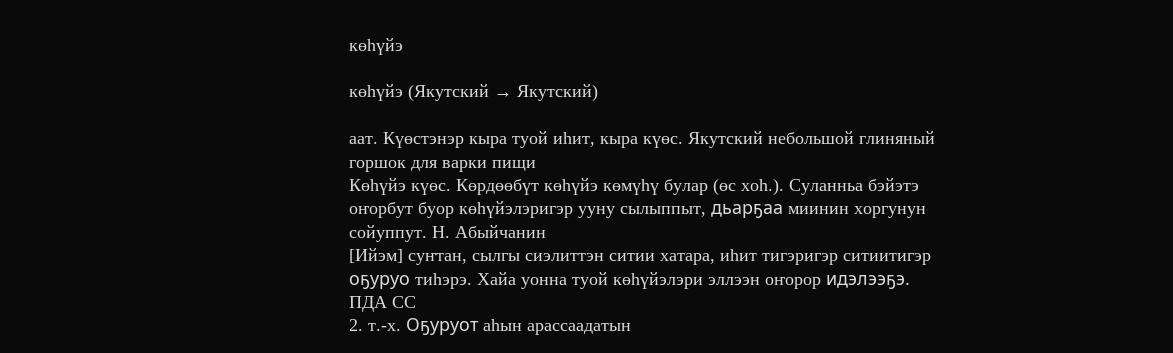көһүйэ

көһүйэ (Якутский → Якутский)

аат. Күөстэнэр кыра туой иһит, кыра күөс. Якутский небольшой глиняный горшок для варки пищи
Көһүйэ күөс. Көрдөөбүт көһүйэ көмүһү булар (өс хоһ.). Суланньа бэйэтэ оҥорбут буор көһүйэлэригэр ууну сылыппыт, дьарҕаа миинин хоргунун сойуппут. Н. Абыйчанин
[Ийэм] суҥтан, сылгы сиэлиттэн ситии хатара, иһит тигэригэр ситиитигэр оҕуруо тиһэрэ. Хайа уонна туой көһүйэлэри эллээн оҥорор идэлээҕэ. ПДА СС
2. т.-х. Оҕуруот аһын арассаадатын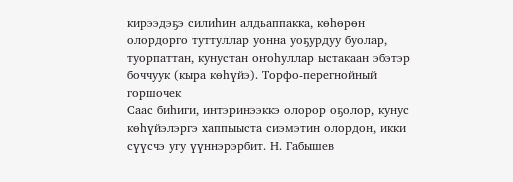кирээдэҕэ силиһин алдьаппакка, көһөрөн олордорго туттуллар уонна уоҕурдуу буолар, туорпаттан, кунустан оҥоһуллар ыстакаан эбэтэр боччуук (кыра көһүйэ). Торфо-перегнойный горшочек
Саас биһиги, интэринээккэ олорор оҕолор, кунус көһүйэлэргэ хаппыыста сиэмэтин олордон, икки сүүсчэ угу үүннэрэрбит. Н. Габышев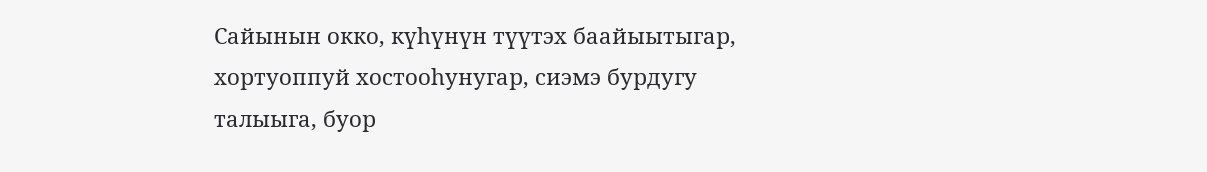Сайынын окко, күһүнүн түүтэх баайыытыгар, хортуоппуй хостооһунугар, сиэмэ бурдугу талыыга, буор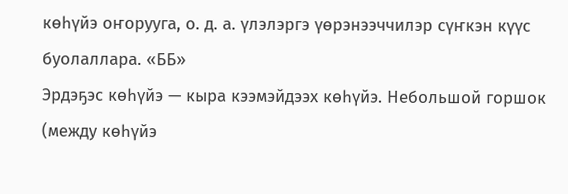көһүйэ оҥорууга, о. д. а. үлэлэргэ үөрэнээччилэр сүҥкэн күүс буолаллара. «ББ»
Эрдэҕэс көһүйэ — кыра кээмэйдээх көһүйэ. Небольшой горшок (между көһүйэ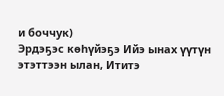и боччук)
Эрдэҕэс көһүйэҕэ Ийэ ынах үүтүн этэттээн ылан, Ититэ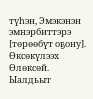түһэн, Эмэкэнэн эмнэрбиттэрэ [төрөөбүт оҕону]. Өксөкүлээх Өлөксөй. Ыалдьыт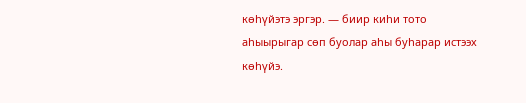көһүйэтэ эргэр. — биир киһи тото аһыырыгар сөп буолар аһы буһарар истээх көһүйэ.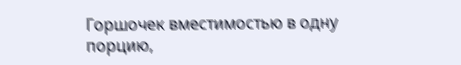Горшочек вместимостью в одну порцию,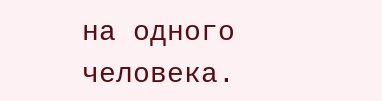на одного человека.